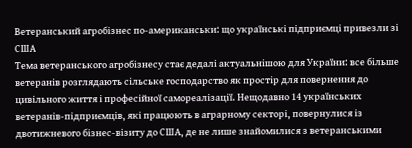Ветеранський агробізнес по-американськи: що українські підприємці привезли зі США
Тема ветеранського агробізнесу стає дедалі актуальнішою для України: все більше ветеранів розглядають сільське господарство як простір для повернення до цивільного життя і професійної самореалізації. Нещодавно 14 українських ветеранів-підприємців, які працюють в аграрному секторі, повернулися із двотижневого бізнес-візиту до США, де не лише знайомилися з ветеранськими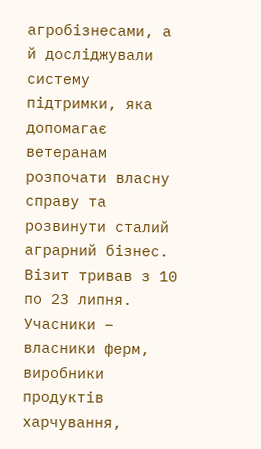агробізнесами, а й досліджували систему підтримки, яка допомагає ветеранам розпочати власну справу та розвинути сталий аграрний бізнес.
Візит тривав з 10 по 23 липня. Учасники – власники ферм, виробники продуктів харчування,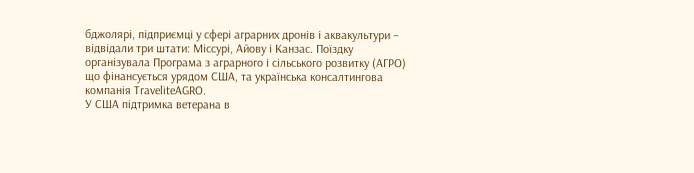бджолярі, підприємці у сфері аграрних дронів і аквакультури – відвідали три штати: Міссурі, Айову і Канзас. Поїздку організувала Програма з аграрного і сільського розвитку (АГРО) що фінансується урядом США, та українська консалтингова компанія TraveliteAGRO.
У США підтримка ветерана в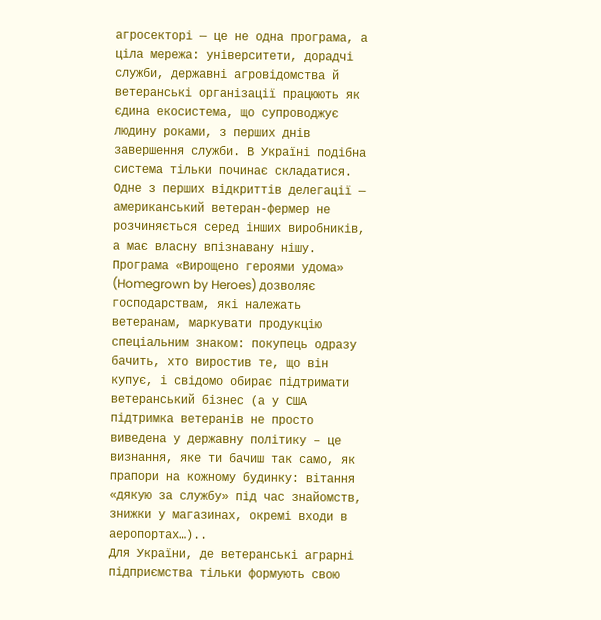агросекторі — це не одна програма, а ціла мережа: університети, дорадчі служби, державні агровідомства й ветеранські організації працюють як єдина екосистема, що супроводжує людину роками, з перших днів завершення служби. В Україні подібна система тільки починає складатися.
Одне з перших відкриттів делегації — американський ветеран-фермер не розчиняється серед інших виробників, а має власну впізнавану нішу. Програма «Вирощено героями удома» (Homegrown by Heroes) дозволяє господарствам, які належать ветеранам, маркувати продукцію спеціальним знаком: покупець одразу бачить, хто виростив те, що він купує, і свідомо обирає підтримати ветеранський бізнес (а у США підтримка ветеранів не просто виведена у державну політику – це визнання, яке ти бачиш так само, як прапори на кожному будинку: вітання «дякую за службу» під час знайомств, знижки у магазинах, окремі входи в аеропортах…)..
Для України, де ветеранські аграрні підприємства тільки формують свою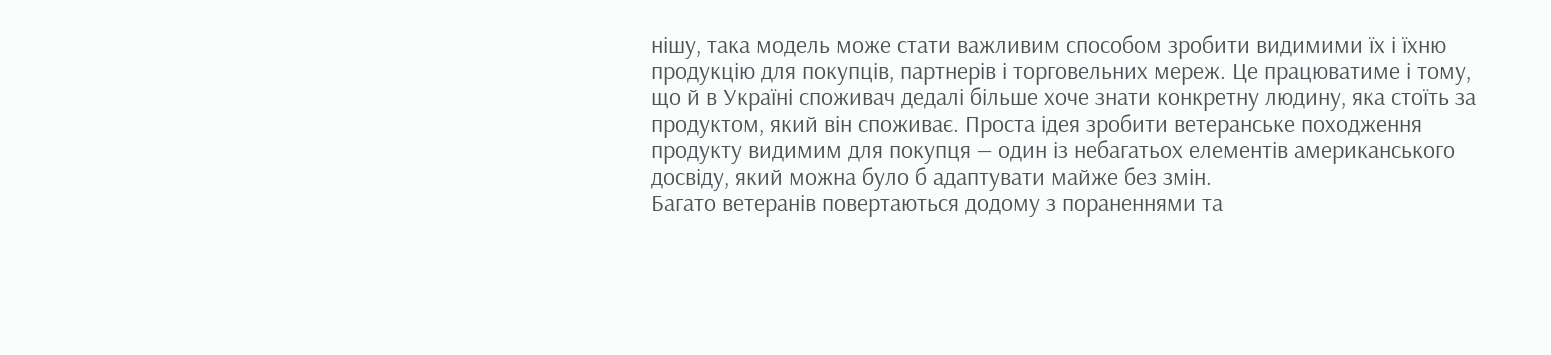нішу, така модель може стати важливим способом зробити видимими їх і їхню продукцію для покупців, партнерів і торговельних мереж. Це працюватиме і тому, що й в Україні споживач дедалі більше хоче знати конкретну людину, яка стоїть за продуктом, який він споживає. Проста ідея зробити ветеранське походження продукту видимим для покупця — один із небагатьох елементів американського досвіду, який можна було б адаптувати майже без змін.
Багато ветеранів повертаються додому з пораненнями та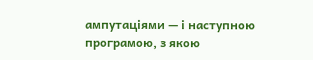ампутаціями — і наступною програмою, з якою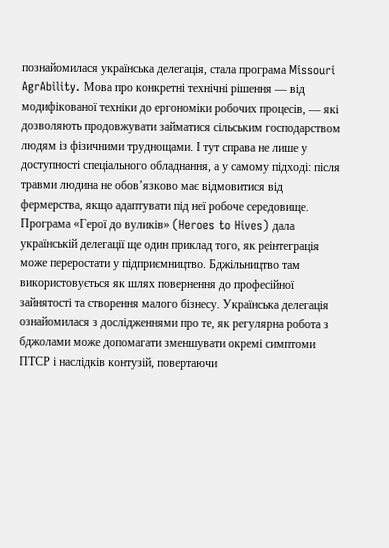познайомилася українська делегація, стала програма Missouri AgrAbility. Мова про конкретні технічні рішення — від модифікованої техніки до ергономіки робочих процесів, — які дозволяють продовжувати займатися сільським господарством людям із фізичними труднощами. І тут справа не лише у доступності спеціального обладнання, а у самому підході: після травми людина не обов’язково має відмовитися від фермерства, якщо адаптувати під неї робоче середовище.
Програма «Герої до вуликів» (Heroes to Hives) дала українській делегації ще один приклад того, як реінтеграція може переростати у підприємництво. Бджільництво там використовується як шлях повернення до професійної зайнятості та створення малого бізнесу. Українська делегація ознайомилася з дослідженнями про те, як регулярна робота з бджолами може допомагати зменшувати окремі симптоми ПТСР і наслідків контузій, повертаючи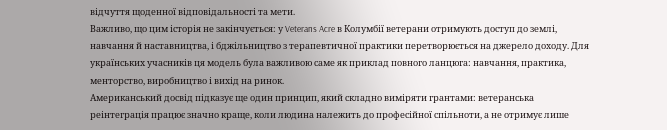відчуття щоденної відповідальності та мети.
Важливо, що цим історія не закінчується: у Veterans Acre в Колумбії ветерани отримують доступ до землі, навчання й наставництва, і бджільництво з терапевтичної практики перетворюється на джерело доходу. Для українських учасників ця модель була важливою саме як приклад повного ланцюга: навчання, практика, менторство, виробництво і вихід на ринок.
Американський досвід підказує ще один принцип, який складно виміряти грантами: ветеранська реінтеграція працює значно краще, коли людина належить до професійної спільноти, а не отримує лише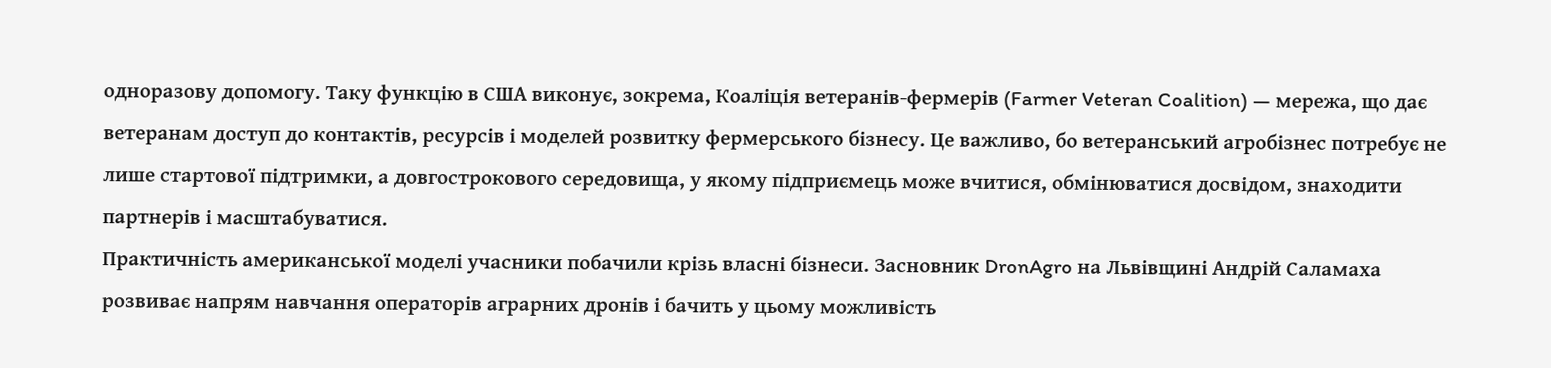одноразову допомогу. Таку функцію в США виконує, зокрема, Коаліція ветеранів-фермерів (Farmer Veteran Coalition) — мережа, що дає ветеранам доступ до контактів, ресурсів і моделей розвитку фермерського бізнесу. Це важливо, бо ветеранський агробізнес потребує не лише стартової підтримки, а довгострокового середовища, у якому підприємець може вчитися, обмінюватися досвідом, знаходити партнерів і масштабуватися.
Практичність американської моделі учасники побачили крізь власні бізнеси. Засновник DronAgro на Львівщині Андрій Саламаха розвиває напрям навчання операторів аграрних дронів і бачить у цьому можливість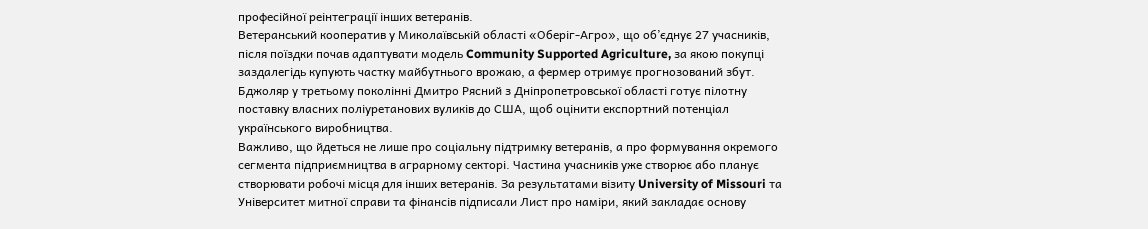професійної реінтеграції інших ветеранів.
Ветеранський кооператив у Миколаївській області «Оберіг-Агро», що об’єднує 27 учасників, після поїздки почав адаптувати модель Community Supported Agriculture, за якою покупці заздалегідь купують частку майбутнього врожаю, а фермер отримує прогнозований збут. Бджоляр у третьому поколінні Дмитро Рясний з Дніпропетровської області готує пілотну поставку власних поліуретанових вуликів до США, щоб оцінити експортний потенціал українського виробництва.
Важливо, що йдеться не лише про соціальну підтримку ветеранів, а про формування окремого сегмента підприємництва в аграрному секторі. Частина учасників уже створює або планує створювати робочі місця для інших ветеранів. За результатами візиту University of Missouri та Університет митної справи та фінансів підписали Лист про наміри, який закладає основу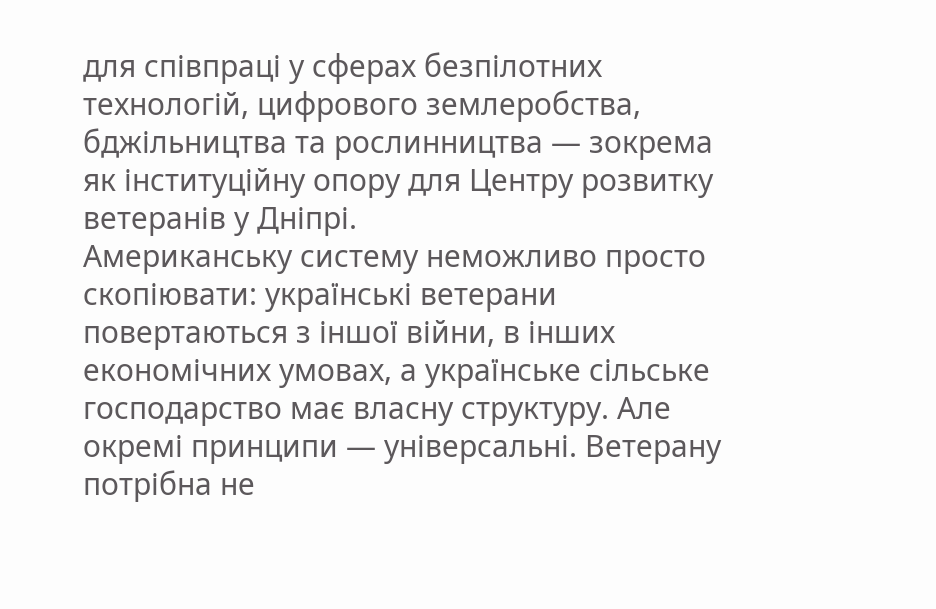для співпраці у сферах безпілотних технологій, цифрового землеробства, бджільництва та рослинництва — зокрема як інституційну опору для Центру розвитку ветеранів у Дніпрі.
Американську систему неможливо просто скопіювати: українські ветерани повертаються з іншої війни, в інших економічних умовах, а українське сільське господарство має власну структуру. Але окремі принципи — універсальні. Ветерану потрібна не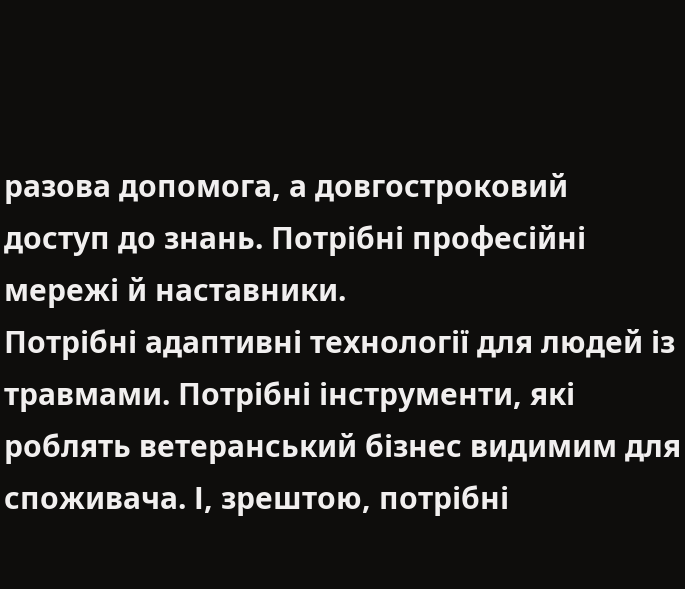разова допомога, а довгостроковий доступ до знань. Потрібні професійні мережі й наставники.
Потрібні адаптивні технології для людей із травмами. Потрібні інструменти, які роблять ветеранський бізнес видимим для споживача. І, зрештою, потрібні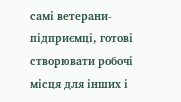самі ветерани-підприємці, готові створювати робочі місця для інших і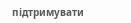підтримувати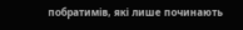побратимів, які лише починають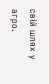свій шлях у агро.